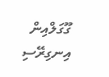ގޫގަލްއިން އިނގިރޭސި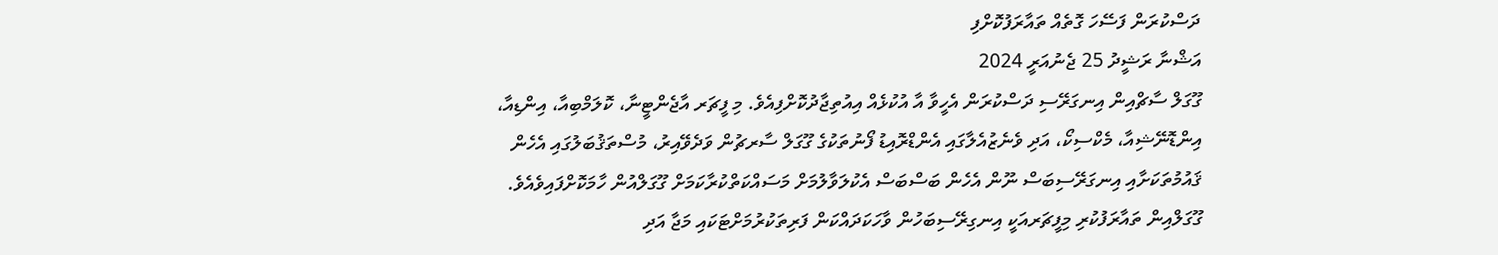ދަސްކުރަން ފަސޭހަ ގޮތެއް ތައާރަފުކޮށްފި
އަޝްނާ ރަޝީދު 25 ޖެނުއަރީ 2024
ގޫގަލް ސާޗްއިން އިނގަރޭސި ދަސްކުރަން އެހީވާ އާ އުކުޅެއް އިއުތިޖާދުކޮށްފިއެވެ. މި ފީޗަރ އާޖެންޓީނާ، ކޮލަމްބިއާ، އިންޑިއާ، އިންޑޮނޭޝިއާ، މެކްސިކޯ، އަދި ވެނެޒުއެލާގައި އެންޑްރޮއިޑު ފޯނުތަކުގެ ގޫގަލް ސާރޗުން ވަދެވޭއިރު، މުސްތަޤުބަލުގައި އެހެން ޤައުމުތަކަށާއި އިނގަރޭސިބަސް ނޫން އެހެން ބަސްބަސް އެކުލަވާލުމަށް މަސައްކަތްކުރާކަމަށް ގޫގަލްއުން ހާމަކޮށްފައިވެއެވެ.
ގޫގަލްއިން ތައާރަފުކުރި މިފީޗަރއަކީ އިނގިރޭސިބަހުން ވާހަކަދައްކަން ފަރިތަކުރުމަށްޓަކައި މަޖާ އަދި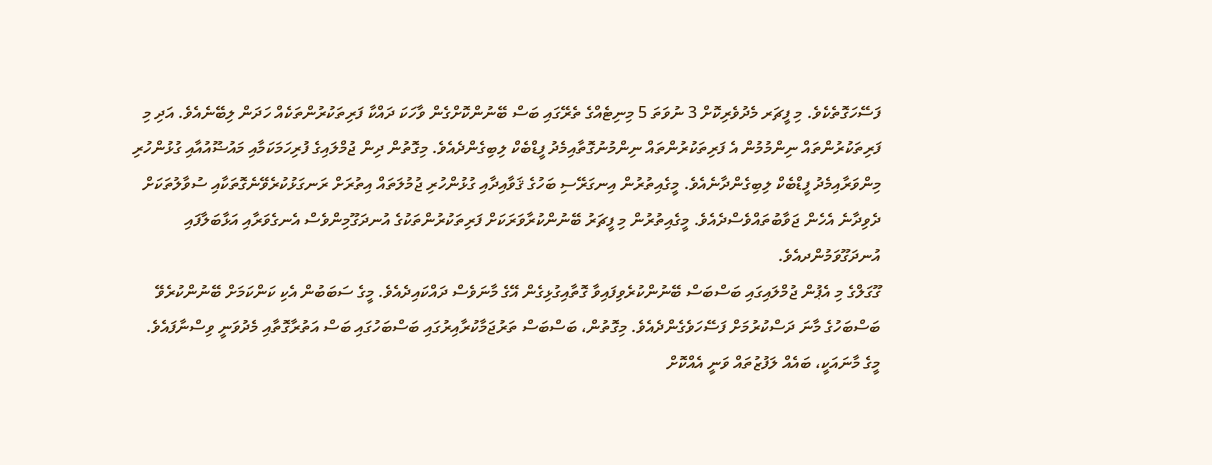ފަސޭހަގޮތެކެވެ. މި ފީޗަރ މެދުވެރިކޮށް 3 ނުވަތަ 5 މިނިޓެއްގެ ތެރޭގައި ބަސް ބޭނުންކޮށްގެން ވާހަކަ ދައްކާ ފަރިތަކުރުންތަކެއް ހަދަން ލިބޭނެއެވެ. އަދި މި ފަރިތަކުރުންތައް ނިންމުމުން އެ ފަރިތަކުރުންތައް ނިންމުނުގޮތާއިމެދު ފީޑްބެކް ލިބިގެންދެއެވެ. މިގޮތުން ދިން ޖުމްލައިގެ ފުރިހަމަކަމާއި މައުޟޫއުއާއި ގުޅުންހުރި މިންވަރާއިމެދު ފީޑްބެކް ލިބިގެންދާނެއެވެ. މީގެއިތުރުން އިނގަރޭސި ބަހުގެ ޤަވާއިދާއި ގުޅުންހުރި ޖުމުލަތައް އިތުރަށް ރަނގަޅުކުރެވޭނެގޮތަކާއި ސުވާލުތަކަށް ދެވިދާނެ އެހެން ޖަވާބުތައްވެސްދެއެވެ. މީގެއިތުރުން މި ފީޗަރު ބޭނުންކުރާވަރަކަށް ފަރިތަކުރުންތަކުގެ އުނދަގޫމިންވެސް އެނގެވަރާއި އަޅާބަލާފައި އުނދަގޫވަމުންދއެވެ.
ގޫގަލްގެ މި އެޕުން ޖުމްލައިގައި ބަސްބަސް ބޭނުންކުރެވިފައިވާ ގޮތާއިގުޅިގެން އޭގެ މާނަވެސް ދައްކައިދެއެވެ. މީގެ ސަބަބުން އެކި ކަންކަމަށް ބޭނުންކުރެވޭ ބަސްބަހުގެ މާނަ ދަސްކުރުމަށް ފަސޭހަވެގެންދެއެވެ. މިގޮތުން، ބަސްބަސް ތަރުޖަމާކުރާއިރުގައި ބަސްބަހުގައި ބަސް އަތުރާގޮތާއި މެދުވަނީ ވިސްނާފައެވެ. މީގެ މާނައަކީ، ބައެއް ލަފުޒުތައް ވަނީ އެއްކޮށް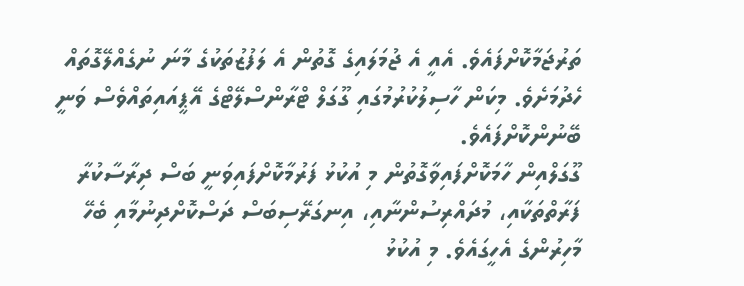ތަރުޖަމާކޮށްފައެވެ. އެއީ އެ ޖުމަލައިގެ ގޮތުން އެ ލަފުޒުތަކުގެ މާނަ ނުގެއްލޭގޮތައް ހެދުމަށެވެ. މިކަން ހާސިލުކުރުމުގައި ގޫގަލް ޓްރާންސްލޭޓްގެ އޭޕީއައިތައްވެސް ވަނީ ބޭނުންކޮށްފައެވެ.
ގޫގަލްއިން ހާމަކޮށްފައިވާގޮތުން މި އުކުޅު ފަރުމާކޮށްފައިވަނީ ބަސް ދިރާސާކުރާ ފަރާތްތަކާއި، މުދައްރިސުންނާއި، އިނގަރޭސިބަސް ދަސްކޮށްދިނުމާއި ބެހޭ މާހިރުންގެ އެހީގައެވެ. މި އުކުޅު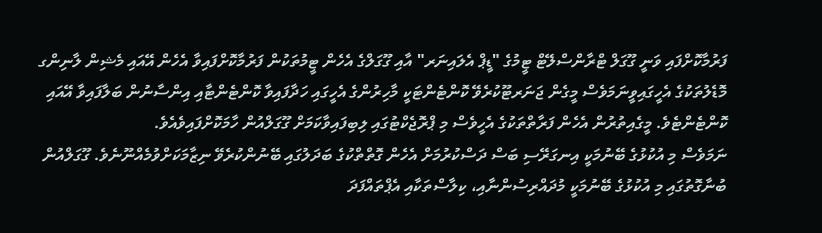ފަރުމާކޮށްފައި ވަނީ ގޫގަލް ޓްރާންސްލޭޓް ޓީމުގެ "ޑީޕް އެލައިނަރ" އާއި ގޫގަލްގެ އެހެން ޓީމުތަކުން ފަރުމާކޮށްފައިވާ އެހެން އޭއައި މެޝިން ލާނިންގ މޮޑެލުތަކުގެ އެހީގައިވީނަމަވެސް މީގެން ޖަނަރޓޫކުރެވޭ ކޮންޓެންޓަކީ މާހިރުންގެ އެހީގައި ހަދާފައިވާ ކޮންޓެންޓާއި އިންސާނުން ބަލާފައިވާ އޭއައި ކޮންޓެންޓެވެ. މީގެއިތުރުން އެހެން ފަރާތްތަކުގެ އެހީވެސް މި ޕްރޮޖެކްޓުގައި ލިބިފައިވާކަމަށް ގޫގަލްއުން ހާމަކޮށްފައިވެއެވެ.
ނަމަވެސް މި އުކުޅުގެ ބޭނުމަކީ އިނގަރޭސި ބަސް ދަސްކުރުމަށް އެހެން ގޮތްތްކުގެ ބަދަލުގައި ބޭނުންކުރެވޭ ނިޒާމަކަށްވުމެއްނޫނެވެ. ގޫގަލްއުން ބުނާގޮތުގައި މި އުކުޅުގެ ބޭނުމަކީ މުދައްރިސުންނާއި، ކިލާސްތަކާއި އެޕްތައްފަދަ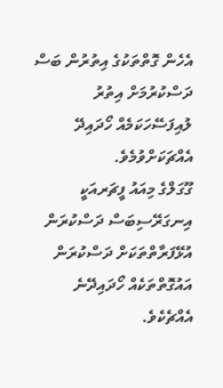އެހެން ގޮތްތަކުގެ އިތުރުން ބަސް ދަސްކުރުމަށް އިތުރު ލުއިފަސޭހަކަމެއް ހޯދައިދޭ އެއްޗަކަށްވުމެވެ.
ގޫގަލްގެ މިއައު ފީޗަރއަކީ އިނގަރޭސިބަސް ދަސްކުރަން އުޅޭފަރާތްތަކަށް ދަސްކުރަން އައުގޮތްތަކެއް ހޯދައިދޭނެ އެއްޗެކެވެ.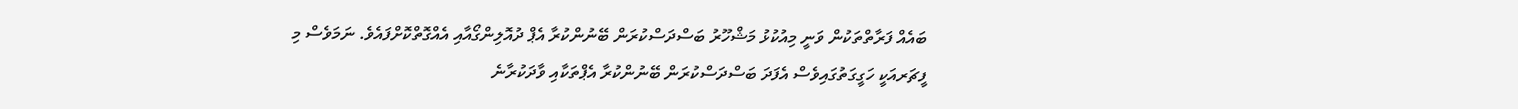ބައެއް ފަރާތްތަކުން ވަނީ މިއުކުޅު މަޝްހޫރު ބަސްދަސްކުރަން ބޭނުންކުރާ އެޕް ދުއޮލިންގޯއާއި އެއްގޮތްކޮށްފައެވެ. ނަމަވެސް މި ފީޗަރއަކީ ހަގީގަތުގައިވެސް އެފަދަ ބަސްދަސްކުރަން ބޭނުންކުރާ އެޕްތަކާއި ވާދަކުރާނެ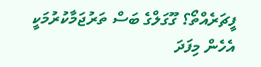ފީޗަރެއްތޯ؟ ގޫގަލްގެ ބަސް ތަރުޖަމާކުރުމަކީ އެހެން މިފަދަ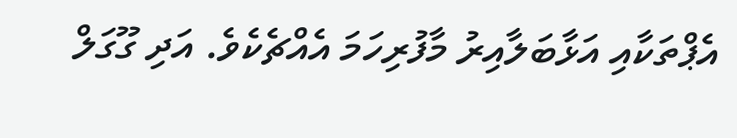އެޕްތަކާއި އަޅާބަލާއިރު މާފުރިހަމަ އެއްޗެކެވެ. އަދި ގޫގަލް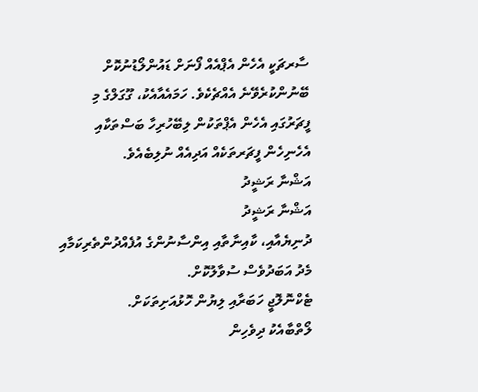ސާރޗަކީ އެހެން އެޕްއެއް ފޯނަށް ޑައުންލޯޑުނުކޮށް ބޭނުންކުރެވޭނެ އެއްޗެކެވެ. ހަމައެއާއެކު، ގޫގަލްގެ މި ފީޗަރުގައި އެހެން އެޕްތަކުން ލިބޭހުރިހާ ބަސްތަކާއި އެހެނިހެން ފީޗަރތަކެއް އަދިއެއް ނުލިބެއެވެ.
އަޝްނާ ރަޝީދު
އަޝްނާ ރަޝީދު
ދުނިޔެއާއި، ކާއިނާތާއި އިންސާނުންގެ އުފެއްދުންތެރިކަމާއި މެދު އަބަދުވެސް ސުވާލުކޮށް.
ޓެކްނޮލޮޖީ ހަބަރާއި ލިޔުން ހޮޅުއަށިތަކަށް.
ލޯތްބާއެކު ދިވެހިން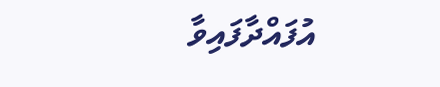އުފައްދާފައިވާ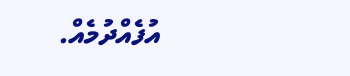އުފެއްދުމެއް.